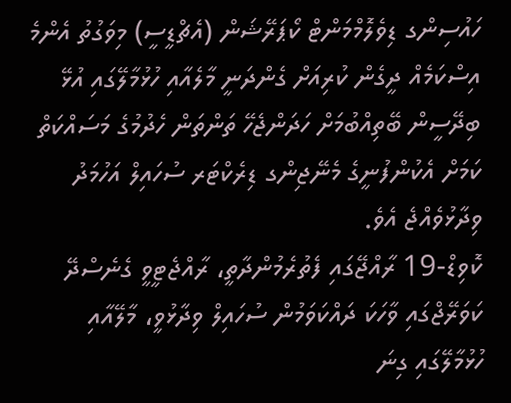ހައުސިންގ ޑިވެލޮމްމަންޓް ކޯޕަރޭޝަން (އެޗްޑީސީ) މިވަގުތު އެންމެ އިސްކަމެއް ދީގެން ކުރިއަށް ގެންދަނީ މާލެއާއި ހުޅުމާލޭގައި އުޅޭ ބިދޭސީން ބޭތިއްބުމަށް ހަދަންޖެހޭ ތަންތަން ހެދުމުގެ މަސައްކަތް ކަމަށް އެކުންފުނީގެ މެނޭޖިންގ ޑިރެކްޓަރ ސުހައިލް އަހުމަދު ވިދާޅުވެއްޖެ އެވެ.
ކޮވިޑް-19 ރާއްޖޭގައި ފެތުރެމުންދާތީ، ރާއްޖެޓީވީ ގެނެސްދޭ ކަވަރޭޖްގައި ވާހަކަ ދައްކަވަމުން ސުހައިލް ވިދާޅުވީ، މާލޭއާއި ހުޅުމާލޭގައި ގިނަ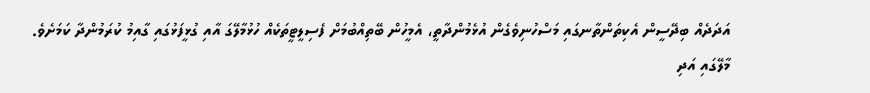އަދަދެއް ބިދޭސީން އެކިތަންތާނގައި މަސްހުނިވެގެން އުޅެމުންދާތީ، އެމީހުން ބޭތިއްބުމަށް ފެސިލީޓީތަކެއް ހުޅުމާލޭގަ އާއި ގުޅީފަޅުގައި ގާއިމު ކުރަމުންދާ ކަމަށެވެ.
މާލޭގައި އަދި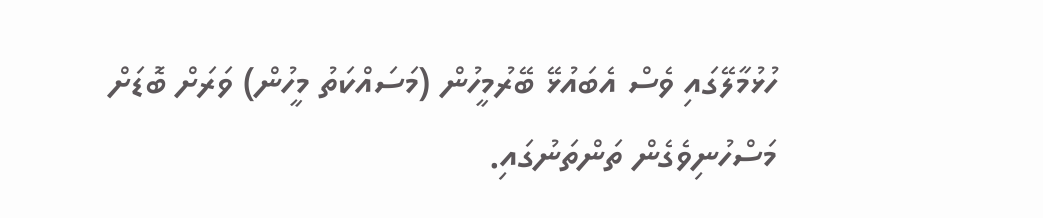ހުޅުމާލޭގައި ވެސް އެބައުޅޭ ބޭރުމީހުން (މަސައްކަތު މީހުން) ވަރަށް ބޮޑަށް މަސްހުނިވެގެން ތަންތަނުގައި.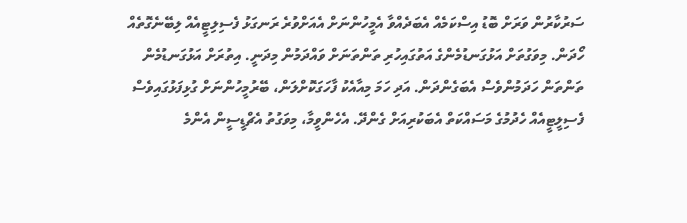ސަރުކާރުން ވަރަށް ބޮޑު އިސްކަމެއް އެބަދެއްވާ އެމީހުންނަށް އެއަށްވުރެ ރަނގަޅު ފެސިލިޓީއެއް ލިބޭނެގޮތެއް ހޯދަން. މިވަގުތަށް އަޅުގަނޑުމެންގެ އަތުގައިހުރި ތަންތަނަށް ވައްދަމުން މިދަނީ. އިތުރަށް އަޅުގަނޑުމެން ތަންތަން ހަދަމުންވެސް އެބަގެންދަން. އަދި ހަމަ މިއާއެކު ފާހަގަކޮށްލަން، ބޭރުމީހުންނަށް ގުޅިފަޅުގައިވެސް ފެސިލީޓީއެއް ހެދުމުގެ މަސައްކަތް އެބަކުރިއަށް ގެންދޭ. އެހެންވީމާ، މިވަގުތު އެޗްޑީސީން އެންމެ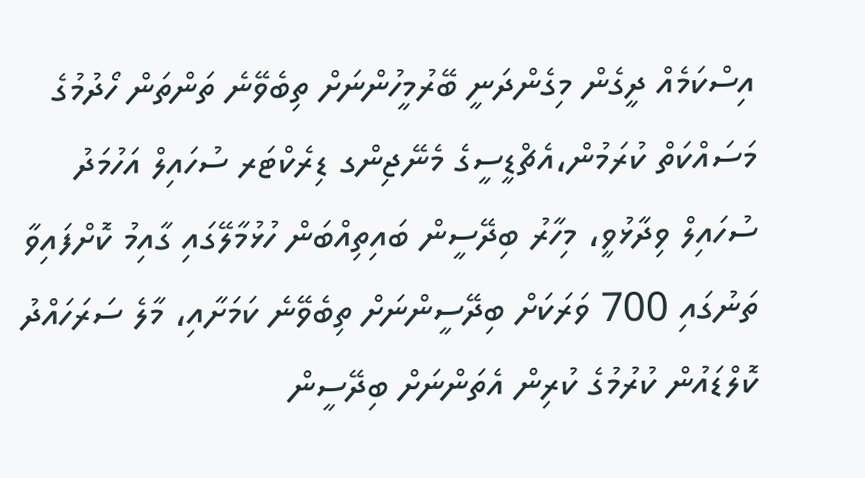އިސްކަމެއް ދީގެން މިގެންދަނީ ބޭރުމީހުންނަށް ތިބެވޭނެ ތަންތަން ހޯދުމުގެ މަސައްކަތް ކުރަމުން،އެޗްޑީސީގެ މެނޭޖިންގ ޑިރެކްޓަރ ސުހައިލް އަހުމަދު
ސުހައިލް ވިދާޅުވީ، މިހާރު ބިދޭސީން ބައިތިއްބަން ހުޅުމާލޭގައި ގާއިމު ކޮށްފައިވާ ތަނުގައި 700 ވަރަކަށް ބިދޭސީންނަށް ތިބެވޭނެ ކަމަށާއި، މާލެ ސަރަހައްދު ކޮލްޑައުން ކުރުމުގެ ކުރިން އެތަންނަށް ބިދޭސީން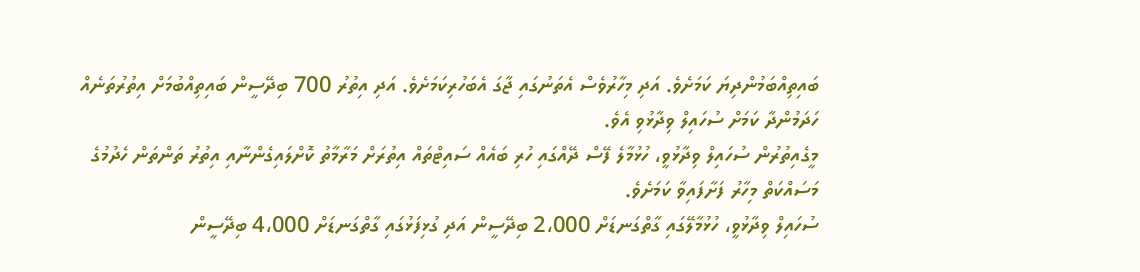ބައިތިއްބަމުންދިޔަ ކަމަށެވެ. އަދި މިހާރުވެސް އެތަނުގައި ޖާގަ އެބަހުރިކަމަށެވެ. އަދި އިތުރު 700 ބިދޭސީން ބައިތިއްބުމަށް އިތުރުތަނެއް ހަދަމުންދާ ކަމަށް ސުހައިލް ވިދާޅުވި އެވެ.
މީގެއިތުރުން ސުހައިލް ވިދާޅުވީ، ހުޅުމާލެ ފޭސް ދޭއްގައި ހުރި ބައެއް ސައިޓްތައް އިތުރަށް މަރާމާތު ކޮށްލައިގެންނާއި އިތުރު ތަންތަން ހެދުމުގެ މަސައްކަތް މިހާރު ފަށާފައިވާ ކަމަށެވެ.
ސުހައިލް ވިދާޅުވީ، ހުޅުމާލޭގައި ގާތްގަނޑަށް 2،000 ބިދޭސީން އަދި ގުޅިފަޅުގައި ގާތްގަނޑަށް 4،000 ބިދޭސީން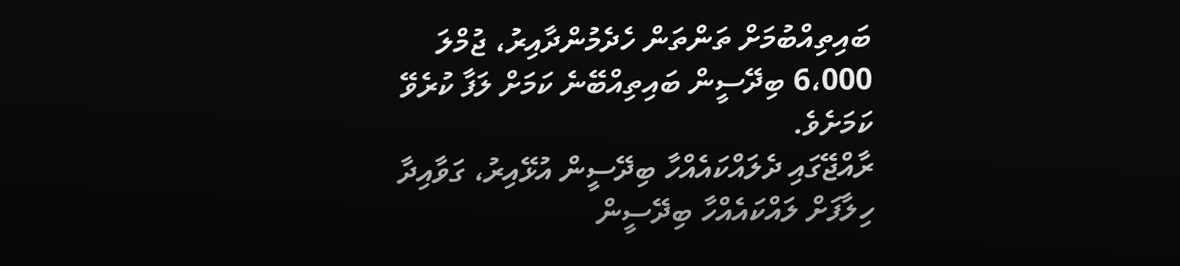ބައިތިއްބުމަށް ތަންތަން ހެދެމުންދާއިރު، ޖުމްލަ 6،000 ބިދޭސީން ބައިތިއްބޭނެ ކަމަށް ލަފާ ކުރެވޭ ކަމަށެވެ.
ރާއްޖޭގައި ދެލައްކައެއްހާ ބިދޭސީން އުޅޭއިރު، ގަވާއިދާ ހިލާފަށް ލައްކައެއްހާ ބިދޭސީން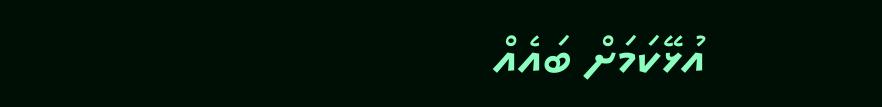އުޅޭކަމަށް ބައެއް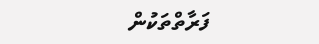ފަރާތްތަކުން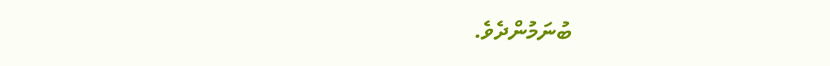ބުނަމުންދެވެ.